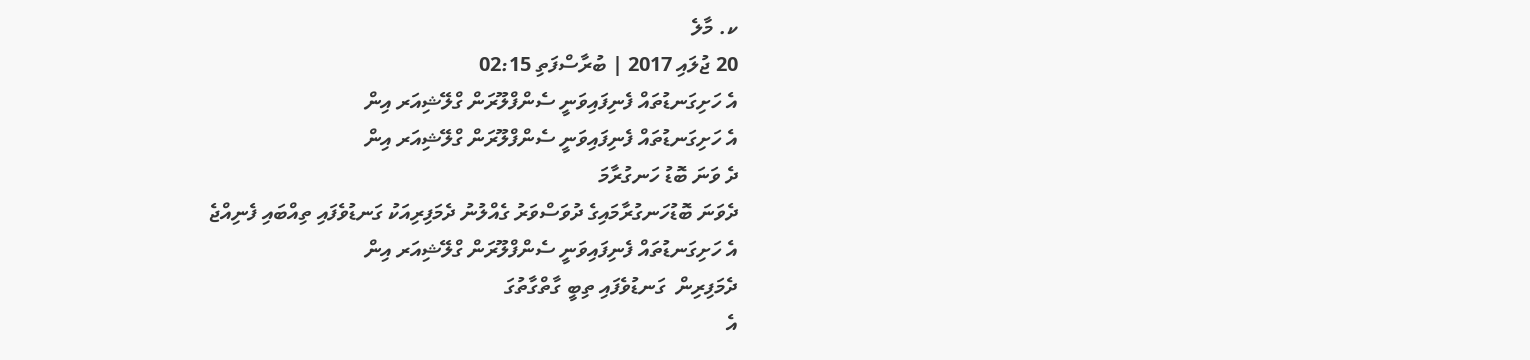ކ. މާލެ
20 ޖުލައި 2017 | ބުރާސްފަތި 02:15
އެ ހަށިގަނޑުތައް ފެނިފައިވަނީ ސެންފްލޫރަން ގްލޭޝިއަރ އިން
އެ ހަށިގަނޑުތައް ފެނިފައިވަނީ ސެންފްލޫރަން ގްލޭޝިއަރ އިން
ދެ ވަނަ ބޮޑު ހަނގުރާމަ
ދެވަނަ ބޮޑުހަނގުރާމައިގެ ދުވަސްވަރު ގެއްލުނު ދެމަފިރިއަކު ގަނޑުވެފައި ތިއްބައި ފެނިއްޖެ
އެ ހަށިގަނޑުތައް ފެނިފައިވަނީ ސެންފްލޫރަން ގްލޭޝިއަރ އިން
ދެމަފިރިން  ގަނޑުވެފައި ތިބީ ގާތްގާތުގަ
އެ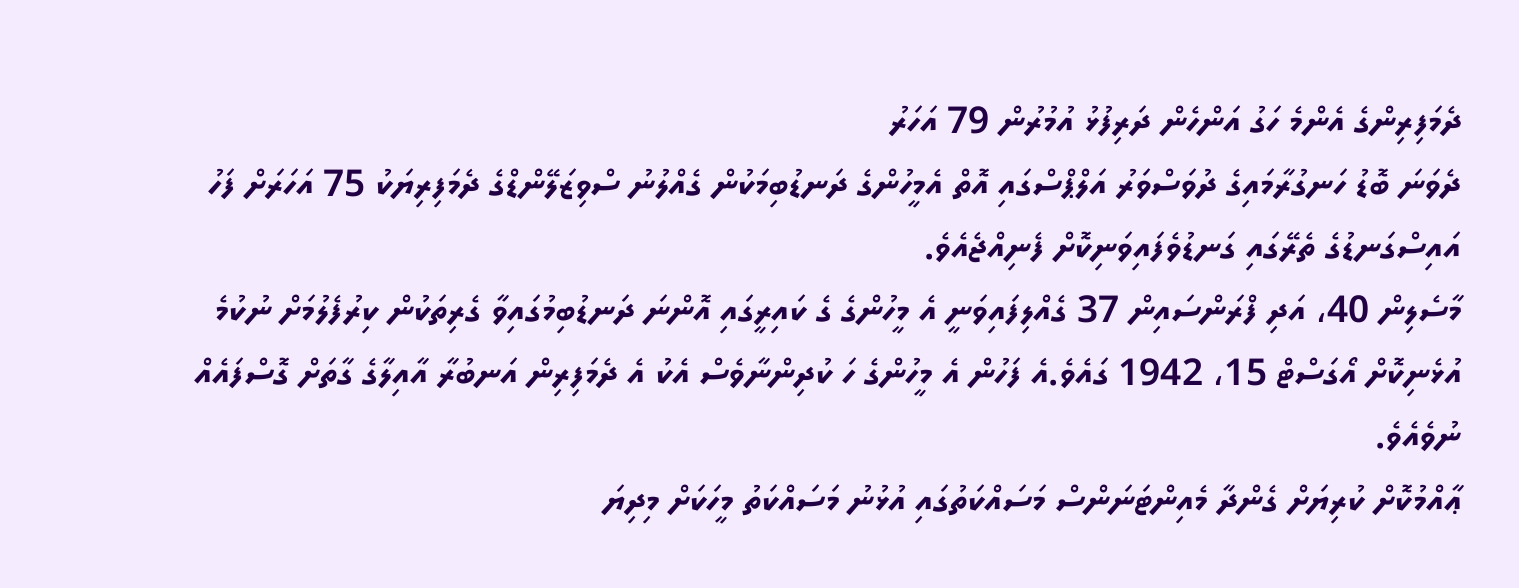ދެމަފިރިންގެ އެންމެ ހަގު އަންހެން ދަރިފުޅު އުމުރުން 79 އަހަރު
ދެވަނަ ބޮޑު ހަނގުރާމައިގެ ދުވަސްވަރު އަލްޕްސްގައި އޮތް އެމީހުންގެ ދަނޑުބިމަކުން ގެއްލުނު ސްވިޒަލޭންޑްގެ ދެމަފިރިޔަކު 75 އަހަރަށް ފަހު އައިސްގަނޑުގެ ތެރޭގައި ގަނޑުވެފައިވަނިކޮށް ފެނިއްޖެއެވެ.
މާސެލިން 40، އަދި ފްރަންސައިން 37 ގެއްލިފައިވަނީ އެ މީހުންގެ ގެ ކައިރީގައި އޮންނަ ދަނޑުބިމުގައިވާ ގެރިތަކުން ކިރުފެލުމަށް ނުކުމެ އުޅެނިކޮށް އޯގަސްޓް 15، 1942 ގައެވެ.އެ ފަހުން އެ މީހުންގެ ހަ ކުދިންނާވެސް އެކު އެ ދެމަފިރިން އަނބުރާ އާއިލާގެ ގާތަށް ގޮސްފައެއް ނުވެއެވެ.
ޢާއްމުކޮށް ކުރިޔަށް ގެންދާ މެއިންޓަނަންސް މަސައްކަތުގައި އުޅުނު މަސައްކަތު މީހަކަށް މިދިޔަ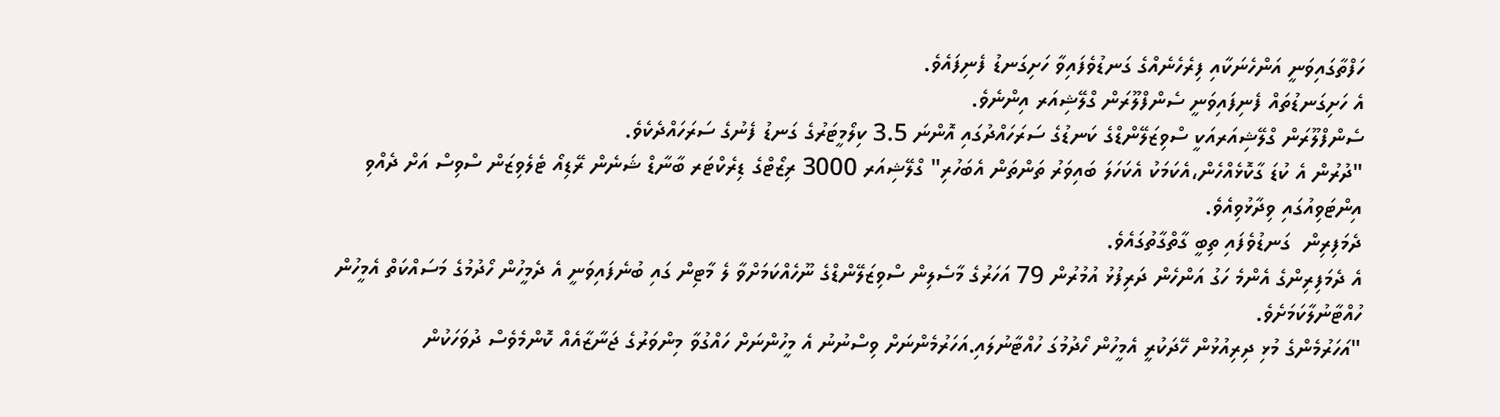ހަފްތާގައިވަނީ އަންހެނަކާއި ފިރެހެނެއްގެ ގަނޑުވެފައިވާ ހަށިގަނޑު ފެނިފައެވެ.
އެ ހަށިގަނޑުތައް ފެނިފައިވަނީ ސެންފްލޫރަން ގްލޭޝިއަރ އިންނެވެ.
ސެންފްލޫރަން ގްލޭޝިއަރއަކީ ސްވިޒަލޭންޑްގެ ކަނޑުގެ ސަރަހައްދުގައި އޮންނަ 3.5 ކިލޯމީޓަރުގެ ގަނޑު ފެނުގެ ސަރަހައްދެކެވެ.
"ދުރުން އެ ކުޑަ ގާކޮޅެއްހެން،އެކަމަކު އެކަހަލަ ބައިވަރު ތަންތަން އެބަހުރި" ގްލޭޝިއަރ 3000 ރިޒޯޓްގެ ޑިރެކްޓަރ ބާނާޑް ޝަނެން ރޭޑިއޯ ޓެލެވިޒަން ސްވިސް އަށް ދެއްވި އިންޓަވިއުގައި ވިދާޅުވިއެވެ.
ދެމަފިރިން  ގަނޑުވެފައި ތިބީ ގާތްގާތުގައެވެ.
އެ ދެމަފިރިންގެ އެންމެ ހަގު އަންހެން ދަރިފުޅު އުމުރުން 79 އަހަރުގެ މާސެލިން ސްވިޒަލޭންޑްގެ ނޫހެއްކަމަށްވާ ލެ މާޓިން ގައި ބުނެފައިވަނީ އެ ދެމީހުން ހޯދުމުގެ މަސައްކަތް އެމީހުން ހުއްޓާނުލާކަމަށެވެ.
"އަހަރުމެންގެ މުޅި ދިރިއުޅުން ހޭދަކުރީ އެމީހުން ހޯދުމުގަ ހުއްޓާނުލައި.އަހަރުމެންނަށް ވިސްނުނު އެ މީހުންނަށް ހައްގުވާ މިންވަރުގެ ޖަނާޒާއެއް ކޮންމެވެސް ދުވަހަކުން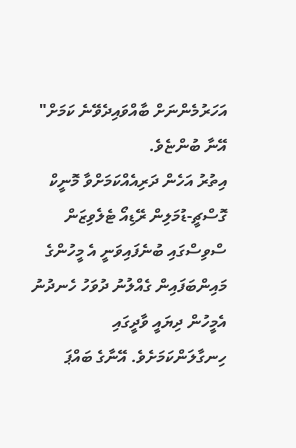އަހަރުމެންނަށް ބާއްވައިދެވޭނެ ކަމަށް" އޭނާ ބުންޏެވެ.
އިތުރު އަހެން ދަރިއެއްކަމަށްވާ މޮނީކް ގޮސްޗީ-ޑުމަލިން ރޭޑިއޯ ޓެލެވިޒަން ސްވިސްގައި ބުނެފައިވަނީ އެ މީހުންގެ މައިންބަފައިން ގެއްލުނު ދުވަހު ހެނދުނު އެމީހުން ދިޔައީ ވާދީގައި ހިނގާލަންކަމަށެވެ. އޭނާގެ ބައްޕަ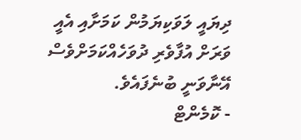ދިޔައީ ލަވަކިޔަމުން ކަމަށާއި އެއީ ވަރަށް އުފާވެރި ދުވަހެއްކަމަށްވެސް އޭނާވަނީ ބުނެފައެވެ.
- ކޮމެންޓް